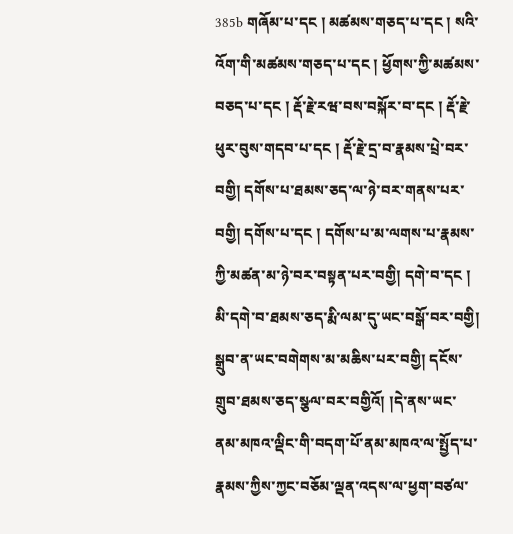385b གཞོམ་པ་དང ། མཚམས་གཅད་པ་དང ། སའི་འོག་གི་མཚམས་གཅད་པ་དང ། ཕྱོགས་ཀྱི་མཚམས་བཅད་པ་དང ། རྡོ་རྗེ་རཝ་བས་བསྐོར་བ་དང ། རྡོ་རྗེ་ཕུར་བུས་གདབ་པ་དང ། རྡོ་རྗེ་དྲ་བ་རྣམས་པྲེ་བར་བགྱི། དགོས་པ་ཐམས་ཅད་ལ་ཉེ་བར་གནས་པར་བགྱི། དགོས་པ་དང ། དགོས་པ་མ་ལགས་པ་རྣམས་ཀྱི་མཚན་མ་ཉེ་བར་བསྟན་པར་བགྱི། དགེ་བ་དང ། མི་དགེ་བ་ཐམས་ཅད་རྨི་ལམ་དུ་ཡང་བསྒོ་བར་བགྱི། སྒྲུབ་ན་ཡང་བགེགས་མ་མཆིས་པར་བགྱི། དངོས་གྲུབ་ཐམས་ཅད་སྩལ་བར་བགྱིའོ། །དེ་ནས་ཡང་ནམ་མཁའ་ལྡིང་གི་བདག་པོ་ནམ་མཁའ་ལ་སྤྱོད་པ་རྣམས་ཀྱིས་ཀྱང་བཅོམ་ལྡན་འདས་ལ་ཕྱག་བཙལ་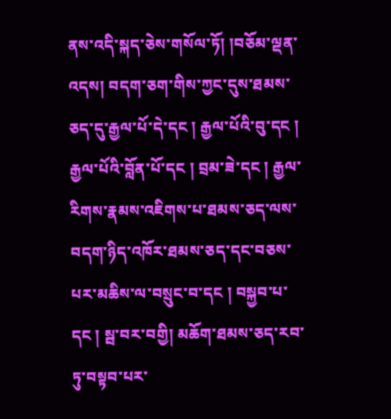ནས་འདི་སྐད་ཅེས་གསོལ་ཏོ། །བཅོམ་ལྡན་འདས། བདག་ཅག་གིས་ཀྱང་དུས་ཐམས་ཅད་དུ་རྒྱལ་པོ་དེ་དང ། རྒྱལ་པོའི་བུ་དང ། རྒྱལ་པོའི་བློན་པོ་དང ། བྲམ་ཟེ་དང ། རྒྱལ་རིགས་རྣམས་འཇིགས་པ་ཐམས་ཅད་ལས་བདག་ཉིད་འཁོར་ཐམས་ཅད་དང་བཅས་པར་མཆིས་ལ་བསྲུང་བ་དང ། བསྐྱབ་པ་དང ། སྦ་བར་བགྱི། མཆོག་ཐམས་ཅད་རབ་ཏུ་བསྟབ་པར་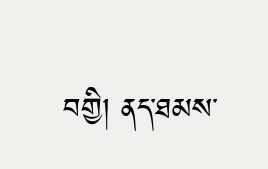བགྱི། ནད་ཐམས་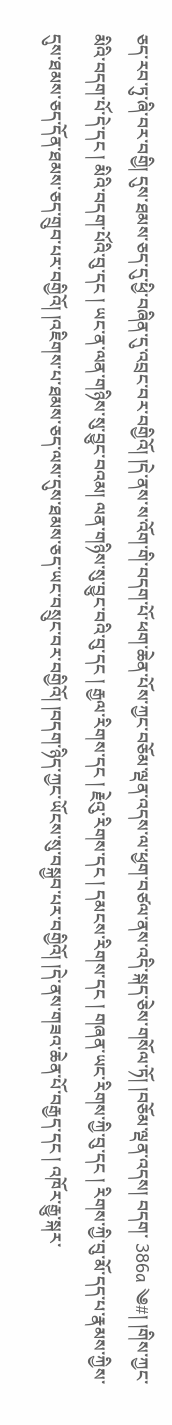ཅད་རབ་ཏུ་ཞི་བར་བགྱི། དུས་ཐམས་ཅད་དུ་ཕྱི་བཞིན་དུ་འབྲང་བར་བགྱིའོ། །དེ་ནས་ས་འོག་གི་བདག་པོ་ཕག་ཆེན་པོས་ཀྱང་བཅོམ་ལྡན་འདས་ལ་ཕྱག་བཙལ་ནས་འདི་སྐད་ཅེས་གསོལ་ཏོ། །བཅོམ་ལྡན་འདས། བདག་ 386a ༄#། །གིས་ཀྱང་མིའི་བདག་པོ་དེ་དང ། མིའི་བདག་པོའི་བུ་དང ། ཡང་ན་ལན་གཉིས་སུ་བྱུང་བའམ། ལན་གཉིས་སུ་བྱུང་བའི་བུ་དང ། རྒྱལ་རིགས་དང ། རྗེའུ་རིགས་དང ། དམངས་རིགས་དང ། གཞན་ཡང་རིགས་ཀྱི་བུ་དང ། རིགས་ཀྱི་བུ་མོ་དད་པ་རྣམས་ཀྱིས་དུས་ཐམས་ཅད་དོན་ཐམས་ཅད་གྲུབ་པར་བགྱིའོ། །འཇིགས་པ་ཐམས་ཅད་ལས་དུས་ཐམས་ཅད་ཡང་བསྲུང་བར་བགྱིའོ། །བདག་ཉིད་ཀྱང་ཡོངས་སུ་བསྐྱབ་པར་བགྱིའོ། །དེ་ནས་གཟའ་ཆེན་པོ་བརྒྱད་དང ། འཁོར་རྒྱུ་སྐར་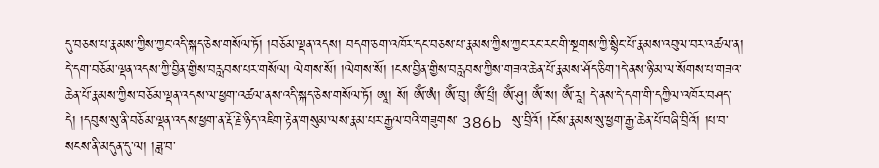དུ་བཅས་པ་རྣམས་ཀྱིས་ཀྱང་འདི་སྐད་ཅེས་གསོལ་ཏོ། །བཅོམ་ལྡན་འདས། བདག་ཅག་འཁོར་དང་བཅས་པ་རྣམས་ཀྱིས་ཀྱང་རང་རང་གི་སྔགས་ཀྱི་སྙིང་པོ་རྣམས་འབུལ་བར་འཚལ་ན། དེ་དག་བཅོམ་ལྡན་འདས་ཀྱི་བྱིན་གྱིས་བརླབས་པར་གསོལ། ལེགས་སོ། །ལེགས་སོ། །ངས་བྱིན་གྱིས་བརླབས་ཀྱིས་གཟའ་ཆེན་པོ་རྣམས་ཤོད་ཅིག་།དེ་ནས་ཉི་མ་ལ་སོགས་པ་གཟའ་ཆེན་པོ་རྣམས་ཀྱིས་བཅོམ་ལྡན་འདས་ལ་ཕྱག་འཚལ་ནས་འདི་སྐད་ཅེས་གསོལ་ཏོ། ཨཱ། སོ། ཨོཾ་ཨཾ། ཨོཾ་བུ། ཨོཾ་པྲྀ། ཨོཾ་ཤུ། ཨོཾ་ས། ཨོཾ་རཱ། དེ་ནས་དེ་དག་གི་དཀྱིལ་འཁོར་བཤད་དེ། །དབུས་སུ་ནི་བཅོམ་ལྡན་འདས་ཕྱག་ན་རྡོ་རྗེ་ཉིད་འཇིག་རྟེན་གསུམ་ལས་རྣམ་པར་རྒྱལ་བའི་གཟུགས་ 386b སུ་བྲིའོ། །ངོས་རྣམས་སུ་ཕྱག་རྒྱ་ཆེན་པོ་བཞི་བྲིའོ། །པ་བ་སངས་ནི་མདུན་དུ་ལ། །ཟླ་བ་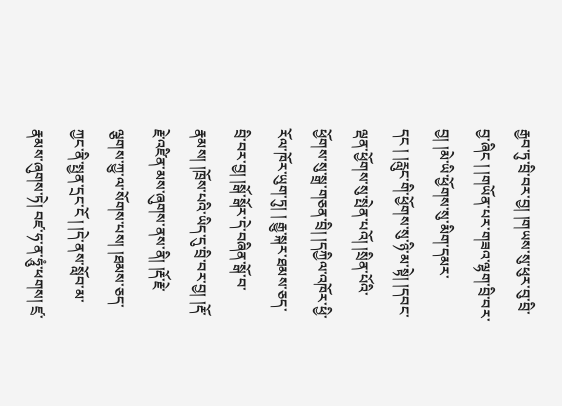རྒྱབ་ཏུ་བྲི་བར་བྱ། །གཡས་སུ་ཕུར་བུ་བྲི་བྱ་ཞིང ། །གཡོན་པར་གཟའ་ལྷག་བྲི་བར་བྱ། །མེ་ཡི་ཕྱོགས་སུ་མིག་དམར་དང ། །རླུང་གི་ཕྱོགས་སུ་ཉི་མ་སྟེ། །དབང་ལྡན་ཕྱོགས་སུ་སྤེན་པའོ། །སྲིན་པོའི་ཕྱོགས་སུ་སྒྲ་གཅན་བྲི། །དཀྱིལ་འཁོར་ཕྱི་རོལ་ཁོར་ཡུག་ཏུ། ། རྒྱུ་སྐར་ཐམས་ཅད་བྲི་བར་བྱ། །སྒོ་སྒོར་དེ་བཞིན་སྒོ་བ་རྣམས། །ཁྲོས་པའི་ཡིད་དུ་བྲི་བར་བྱ། །རྡོ་རྗེ་འཛིན་མས་ཞུགས་ནས་ནི། །རྡོ་རྗེ་ལྕགས་ཀྱུ་ལ་སོགས་པས། །ཐམས་ཅད་ཀྱང་ནི་སྤྱན་དྲང་ངོ ། །དེ་ནས་སློབ་མ་རྣམས་ཞུགས་ཏེ། བཛ་ཧ་ན་ཧཱུཾ་ཕགས། ཛྲ་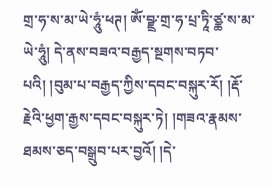གྲ་ཧ་ས་མ་ཡེ་ཧཱུཾ་ཕཊ། ཨོཾ་བྫྲ་གྲ་ཧ་པྲ་ཏཱི་ཙྪ་ས་མ་ཡེ་ཧཱུཾ། དེ་ནས་བཟའ་བརྒྱད་སྔགས་བཏབ་པའི། །བུམ་པ་བརྒྱད་ཀྱིས་དབང་བསྐུར་རོ། །རྡོ་རྗེའི་ཕྱག་རྒྱས་དབང་བསྐུར་ཏེ། །གཟའ་རྣམས་ཐམས་ཅད་བསྒྲུབ་པར་བྱའོ། །དེ་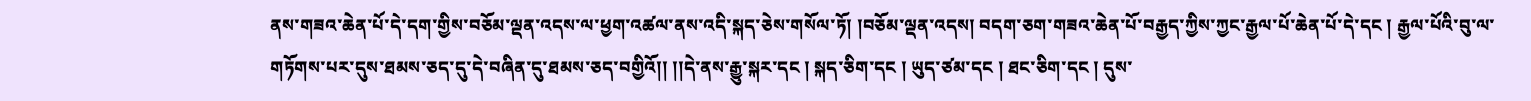ནས་གཟའ་ཆེན་པོ་དེ་དག་གྱིས་བཅོམ་ལྡན་འདས་ལ་ཕྱག་འཚལ་ནས་འདི་སྐད་ཅེས་གསོལ་ཏོ། །བཅོམ་ལྡན་འདས། བདག་ཅག་གཟའ་ཆེན་པོ་བརྒྱད་ཀྱིས་ཀྱང་རྒྱལ་པོ་ཆེན་པོ་དེ་དང ། རྒྱལ་པོའི་བུ་ལ་གཏོགས་པར་དུས་ཐམས་ཅད་དུ་དེ་བཞིན་དུ་ཐམས་ཅད་བགྱིའོ།། །།དེ་ནས་རྒྱུ་སྐར་དང ། སྐད་ཅིག་དང ། ཡུད་ཙམ་དང ། ཐང་ཅིག་དང ། དུས་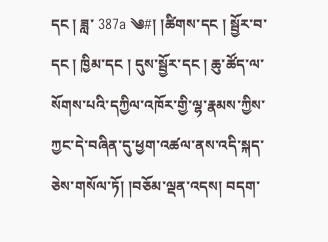དང ། ཟླ་ 387a ༄#། །ཚིགས་དང ། སྦྱོར་བ་དང ། ཁྱིམ་དང ། དུས་སྦྱོར་དང ། ཆུ་ཚོད་ལ་སོགས་པའི་དཀྱིལ་འཁོར་གྱི་ལྷ་རྣམས་ཀྱིས་ཀྱང་དེ་བཞིན་དུ་ཕྱག་འཚལ་ནས་འདི་སྐད་ཅེས་གསོལ་ཏོ། །བཅོམ་ལྡན་འདས། བདག་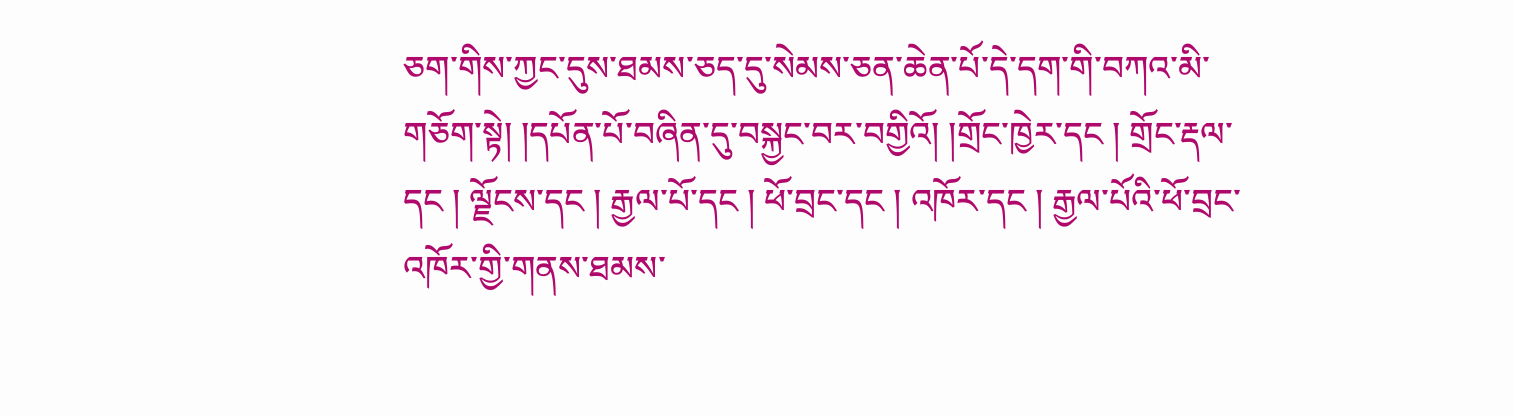ཅག་གིས་ཀྱང་དུས་ཐམས་ཅད་དུ་སེམས་ཅན་ཆེན་པོ་དེ་དག་གི་བཀའ་མི་གཅོག་སྟེ། །དཔོན་པོ་བཞིན་དུ་བསྐྱང་བར་བགྱིའོ། །གྲོང་ཁྱེར་དང ། གྲོང་རྡལ་དང ། ལྗོངས་དང ། རྒྱལ་པོ་དང ། ཕོ་བྲང་དང ། འཁོར་དང ། རྒྱལ་པོའི་ཕོ་བྲང་འཁོར་གྱི་གནས་ཐམས་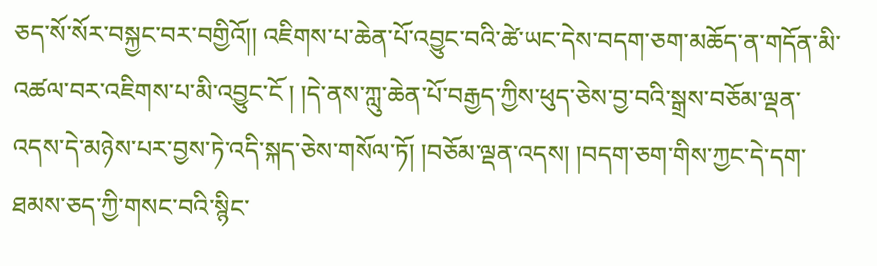ཅད་སོ་སོར་བསྐྱང་བར་བགྱིའོ།། འཇིགས་པ་ཆེན་པོ་འབྱུང་བའི་ཚེ་ཡང་དེས་བདག་ཅག་མཆོད་ན་གདོན་མི་འཚལ་བར་འཇིགས་པ་མི་འབྱུང་ངོ ། །དེ་ནས་ཀླུ་ཆེན་པོ་བརྒྱད་ཀྱིས་ཕུད་ཅེས་བྱ་བའི་སྒྲས་བཅོམ་ལྡན་འདས་དེ་མཉེས་པར་བྱས་ཏེ་འདི་སྐད་ཅེས་གསོལ་ཏོ། །བཅོམ་ལྡན་འདས། །བདག་ཅག་གིས་ཀྱང་དེ་དག་ཐམས་ཅད་ཀྱི་གསང་བའི་སྙིང་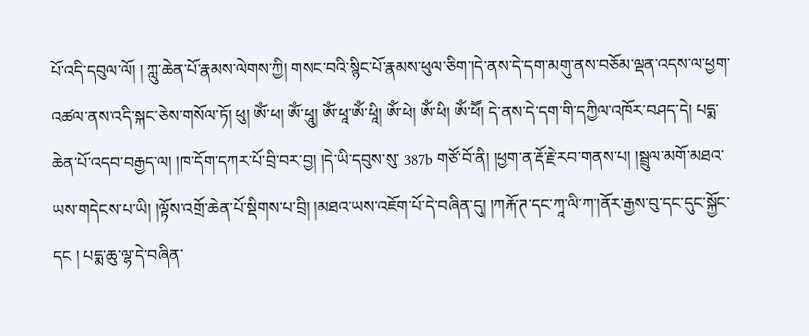པོ་འདི་དབུལ་ལོ། ། ཀླུ་ཆེན་པོ་རྣམས་ལེགས་ཀྱི། གསང་བའི་སྙིང་པོ་རྣམས་ཕུལ་ཅིག་།དེ་ནས་དེ་དག་མགུ་ནས་བཅོམ་ལྡན་འདས་ལ་ཕྱག་འཚལ་ནས་འདི་སྐང་ཅེས་གསོལ་ཏོ། ཕུ། ཨོཾ་ཕ། ཨོཾ་ཕཱུ། ཨོཾ་ཕཱ་ཨོཾ་ཕཱི། ཨོཾ་ཕེ། ཨོཾ་ཕི། ཨོཾ་ཕཽ། དེ་ནས་དེ་དག་གི་དཀྱིལ་འཁོར་བཤད་དེ། པདྨ་ཆེན་པོ་འདབ་བརྒྱད་ལ། །ཁ་དོག་དཀར་པོ་བྲི་བར་བྱ། །དེ་ཡི་དབུས་སུ་ 387b གཙོ་བོ་ནི། །ཕྱག་ན་རྡོ་རྗེ་རབ་གནས་པ། །སྦྲུལ་མགོ་མཐའ་ཡས་གདེངས་པ་ཡི། །ལྟོས་འགྲོ་ཆེན་པོ་སྡིགས་པ་བྲི། །མཐའ་ཡས་འཇོག་པོ་དེ་བཞིན་དུ། །ཀརྐོ་ཊ་དང་ཀཱ་ལི་ཀ་།ནོར་རྒྱས་བུ་དང་དུང་སྐྱོང་དང ། པདྨ་ཆུ་ལྷ་དེ་བཞིན་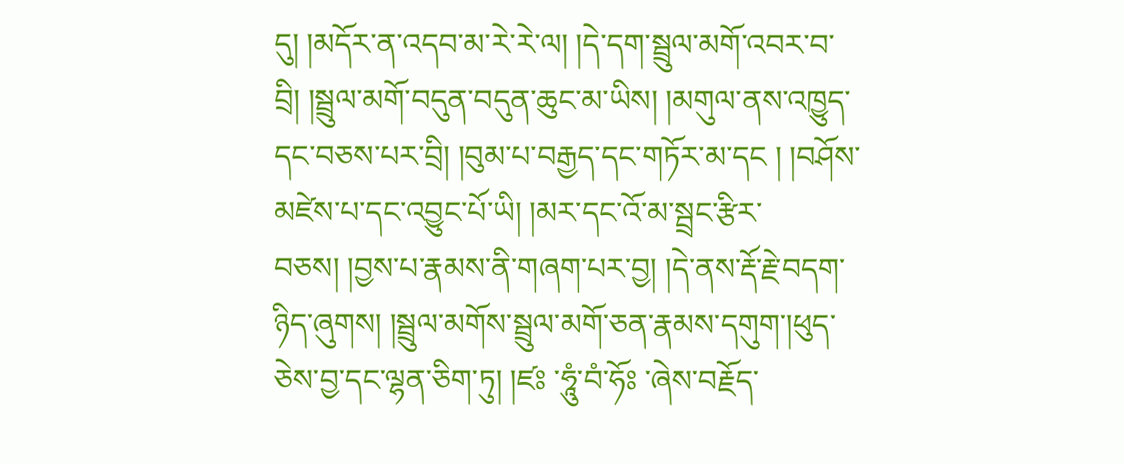དུ། །མདོར་ན་འདབ་མ་རེ་རེ་ལ། །དེ་དག་སྦྲུལ་མགོ་འབར་བ་བྲི། །སྦྲུལ་མགོ་བདུན་བདུན་ཆུང་མ་ཡིས། །མགུལ་ནས་འཁྱུད་དང་བཅས་པར་བྲི། །བུམ་པ་བརྒྱད་དང་གཏོར་མ་དང ། །བཤོས་མཛེས་པ་དང་འབྱུང་པོ་ཡི། །མར་དང་འོ་མ་སྦྲང་རྩིར་བཅས། །བྱས་པ་རྣམས་ནི་གཞག་པར་བྱ། །དེ་ནས་རྡོ་རྗེ་བདག་ཉིད་ཞུགས། །སྦྲུལ་མགོས་སྦྲུལ་མགོ་ཅན་རྣམས་དགུག་།ཕུད་ཅེས་བྱ་དང་ལྷན་ཅིག་ཏུ། །ཛཿ ་ཧཱུཾ་བཾ་ཧོཿ ་ཞེས་བརྗོད་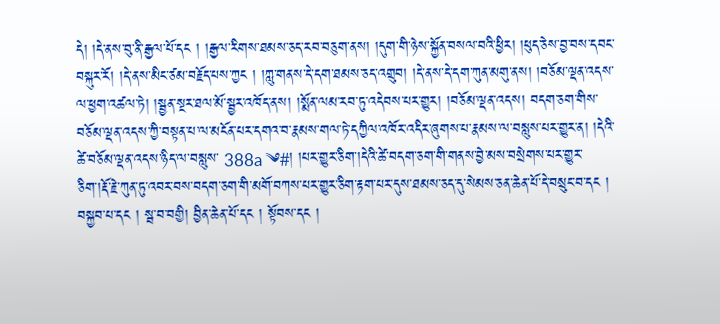དེ། །དེ་ནས་བུ་ནི་རྒྱལ་པོ་དང ། །རྒྱལ་རིགས་ཐམས་ཅད་རབ་བཅུག་ནས། །དུག་གི་ཉེས་སྐྱོན་བསལ་བའི་ཕྱིར། །ཕུད་ཅེས་བྱ་བས་དབང་བསྐུར་རོ། །དེ་ནས་མིང་ཙམ་བརྗོད་པས་ཀྱང ། །ཀླུ་གནས་དེ་དག་ཐམས་ཅད་འགྲུབ། །དེ་ནས་དེ་དག་ཀུན་མགུ་ནས། །བཅོམ་ལྡན་འདས་ལ་ཕྱག་འཚལ་ཏེ། །སྦྱན་སྔར་ཐལ་མོ་སྦྱར་འཁོད་ནས། །སྨོན་ལམ་རབ་ཏུ་འདེབས་པར་གྱུར། །བཅོམ་ལྡན་འདས། བདག་ཅག་གིས་བཅོམ་ལྡན་འདས་ཀྱི་བསྟན་པ་ལ་མངོན་པར་དགའ་བ་རྣམས་གལ་ཏེ་དཀྱིལ་འཁོར་འདིར་ཞུགས་པ་རྣམས་ལ་བསླུས་པར་གྱུར་ན། །དེའི་ཚེ་བཅོམ་ལྡན་འདས་ཉིད་ལ་བསླུས་ 388a ༄#། །པར་གྱུར་ཅིག་།དེའི་ཚེ་བདག་ཅག་གི་གནས་བྱེ་མས་བསྲེགས་པར་གྱུར་ཅིག་།རྡོ་རྗེ་ཀུན་ཏུ་འབར་བས་བདག་ཅག་གི་མགོ་བཀས་པར་གྱུར་ཅིག་རྟག་པར་དུས་ཐམས་ཅད་དུ་སེམས་ཅན་ཆེན་པོ་དེ་བསྲུང་བ་དང ། བསྐྱབ་པ་དང ། སྦ་བ་བགྱི། བྱིན་ཆེན་པོ་དང ། སྟོབས་དང །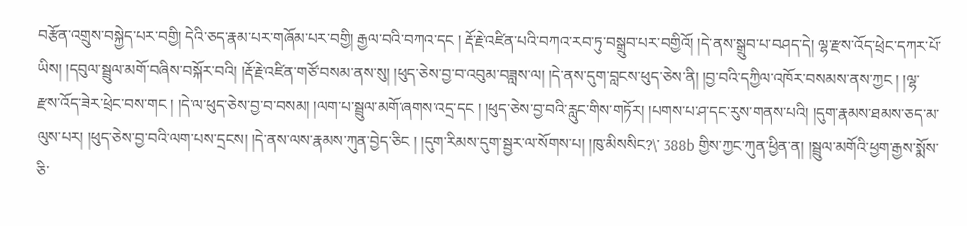བརྩོན་འགྲུས་བསྐྱེད་པར་བགྱི། དེའི་ཅད་རྣམ་པར་གཞོམ་པར་བགྱི། རྒྱལ་བའི་བཀའ་དང ། རྡོ་རྗེ་འཛིན་པའི་བཀའ་རབ་ཏུ་བསྒྲུབ་པར་བགྱིའོ། །དེ་ནས་སྒྲུབ་པ་བཤད་དེ། ལྷ་རྫས་འོད་ཕྲེང་དཀར་པོ་ཡིས། །དབུལ་སྦྲུལ་མགོ་བཞིས་བསྐོར་བའི། །རྡོ་རྗེ་འཛིན་གཙོ་བསམ་ནས་སུ། །ཕུད་ཅེས་བྱ་བ་འབུམ་བཟླས་ལ། །དེ་ནས་དུག་བླངས་ཕུད་ཅེས་ནི། །བྱ་བའི་དཀྱིལ་འཁོར་བསམས་ནས་ཀྱང ། །ལྷ་རྫས་འོད་ཟེར་ཕྲེང་བས་གང ། །དེ་ལ་ཕུད་ཅེས་བྱ་བ་བསམ། །ལག་པ་སྦྲུལ་མགོ་ཞགས་འདྲ་དང ། །ཕུད་ཅེས་བྱ་བའི་རླུང་གིས་གཏོར། །པགས་པ་ཤ་དང་རུས་གནས་པའི། །དུག་རྣམས་ཐམས་ཅད་མ་ལུས་པར། །ཕུད་ཅེས་བྱ་བའི་ལག་པས་དྲངས། །དེ་ནས་ལས་རྣམས་ཀུན་བྱེད་ཅིང ། །དུག་རིམས་དུག་སྦྱར་ལ་སོགས་པ། །ཁུ་མིསསིང?\་ 388b གྱིས་ཀྱང་ཀུན་ཕྱིན་ན། །སྦྲུལ་མགོའི་ཕྱག་རྒྱས་སྨོས་ཅི་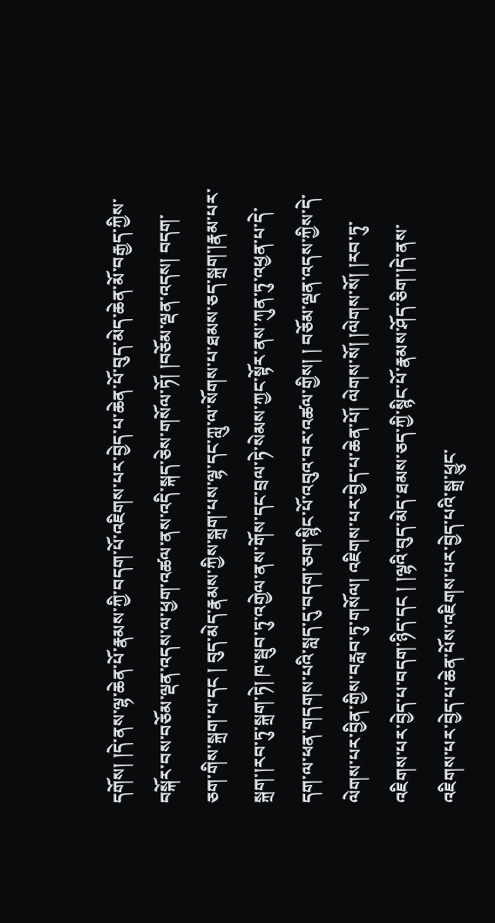དགོས། །དེ་ནས་ལྷ་ཆེན་པོ་རྣམས་ཀྱི་བདག་པོ་འཇིགས་པར་བྱེད་པ་ཆེན་པོ་བུད་མེད་ཆེན་མོ་བརྒྱད་ཀྱིས་བསྐོར་བས་བཅོམ་ལྡན་འདས་ལ་ཕྱག་འཚལ་ནས་འདི་སྐད་ཅེས་གསོལ་ཏོ། །བཅོམ་ལྡན་འདས། བདག་ཅག་གིས་སྐྲག་པ་དང ། བུད་མེད་རྣམས་ཀྱིས་སྐྲག་པས་ལྷ་དང་ཀླུ་ལ་སོགས་པ་ཐམས་ཅད་སྐྲག་།རྣམ་པར་སྐྲག་།རབ་ཏུ་སྐྲག་ཏེ། ཁ་སྦུབ་ཏུ་འགྱེལ་ནས་གོས་དང་བྲལ་ཏེ་སེམས་ཀྱང་སྟོར་ནས་ཀུན་ཏུ་འཕྱན་པ་དེ་དག་ལ་ཕན་གདགས་པའི་སླད་དུ་བདག་ཅག་སྙིང་པོ་འབུའ་བར་འཚལ་གྱིས། ། བཅོམ་ལྡན་འདས་ཀྱིས་དེ་ལེགས་པར་བྱིན་གྱིས་བརླབ་ཏུ་གསོལ། འཇིགས་པར་བྱེད་པ་ཆེན་པོ། ལེགས་སོ། །ལེགས་སོ། །རབ་ཏུ་འཇིགས་པར་བྱེད་པ་བདག་ཉིད་དང ། །ལྷའི་བུད་མེད་ཐམས་ཅད་ཀྱི་སྙིང་པོ་རྣམས་ཤོད་ཅིག་།དེ་ནས་འཇིགས་པར་བྱེད་པ་ཆེན་པོས་འཇིགས་པར་བྱེད་པའི་སྒྲ་ཕྱུང་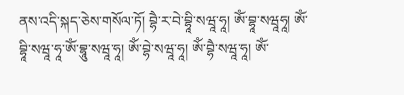ནས་འདི་སྐད་ཅེས་གསོལ་ཏོ། བྷཻ་ར་བེ་བྷཱི་སཝཱ་ཧཱ། ཨོཾ་བྷཱ་སཝཱཧཱ། ཨོཾ་བྷཱི་སཝཱ་ཧཱ་ཨོཾ་བྷཱུ་སཝཱ་ཧཱ། ཨོཾ་བྷེ་སཝཱ་ཧཱ། ཨོཾ་བྷཻ་སཝཱ་ཧཱ། ཨོཾ་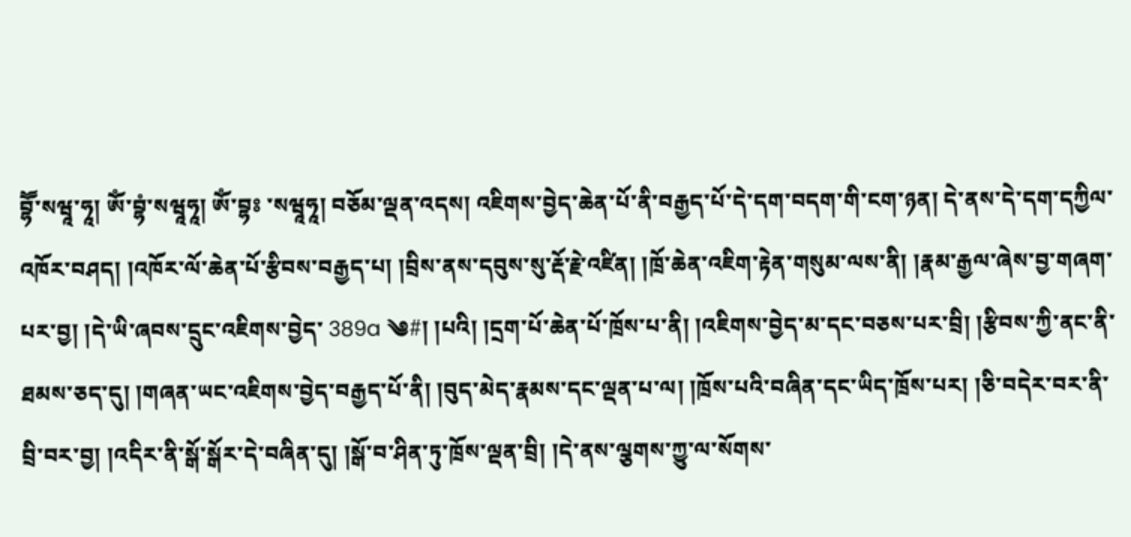བྷཽ་སཝཱ་ཧཱ། ཨོཾ་བྷཾ་སཝཱཧཱ། ཨོཾ་བྷཿ ་སཝཱཧཱ། བཅོམ་ལྡན་འདས། འཇིགས་བྱེད་ཆེན་པོ་ནི་བརྒྱད་པོ་དེ་དག་བདག་གི་ངག་ཉན། དེ་ནས་དེ་དག་དཀྱིལ་འཁོར་བཤད། །འཁོར་ལོ་ཆེན་པོ་རྩིབས་བརྒྱད་པ། །བྲིས་ནས་དབུས་སུ་རྡོ་རྗེ་འཛིན། །ཁྲོ་ཆེན་འཇིག་རྟེན་གསུམ་ལས་ནི། །རྣམ་རྒྱལ་ཞེས་བྱ་གཞག་པར་བྱ། །དེ་ཡི་ཞབས་དྲུང་འཇིགས་བྱེད་ 389a ༄#། །པའི། །དྲག་པོ་ཆེན་པོ་ཁྲོས་པ་ནི། །འཇིགས་བྱེད་མ་དང་བཅས་པར་བྲི། །རྩིབས་ཀྱི་ནང་ནི་ཐམས་ཅད་དུ། །གཞན་ཡང་འཇིགས་བྱེད་བརྒྱད་པོ་ནི། །བུད་མེད་རྣམས་དང་ལྡན་པ་ལ། །ཁྲོས་པའི་བཞིན་དང་ཡིད་ཁྲོས་པར། །ཅི་བདེར་བར་ནི་བྲི་བར་བྱ། །འདིར་ནི་སྒོ་སྒོར་དེ་བཞིན་དུ། །སྒོ་བ་ཤིན་ཏུ་ཁྲོས་ལྡན་བྲི། །དེ་ནས་ལྕགས་ཀྱུ་ལ་སོགས་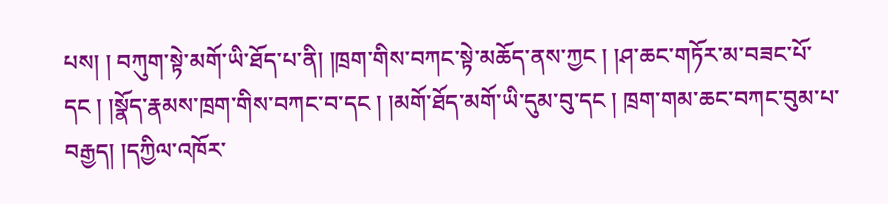པས། ། བཀུག་སྟེ་མགོ་ཡི་ཐོད་པ་ནི། །ཁྲག་གིས་བཀང་སྟེ་མཆོད་ནས་ཀྱང ། །ཤ་ཆང་གཏོར་མ་བཟང་པོ་དང ། །སྣོད་རྣམས་ཁྲག་གིས་བཀང་བ་དང ། །མགོ་ཐོད་མགོ་ཡི་དུམ་བུ་དང ། ཁྲག་གམ་ཆང་བཀང་བུམ་པ་བརྒྱད། །དཀྱིལ་འཁོར་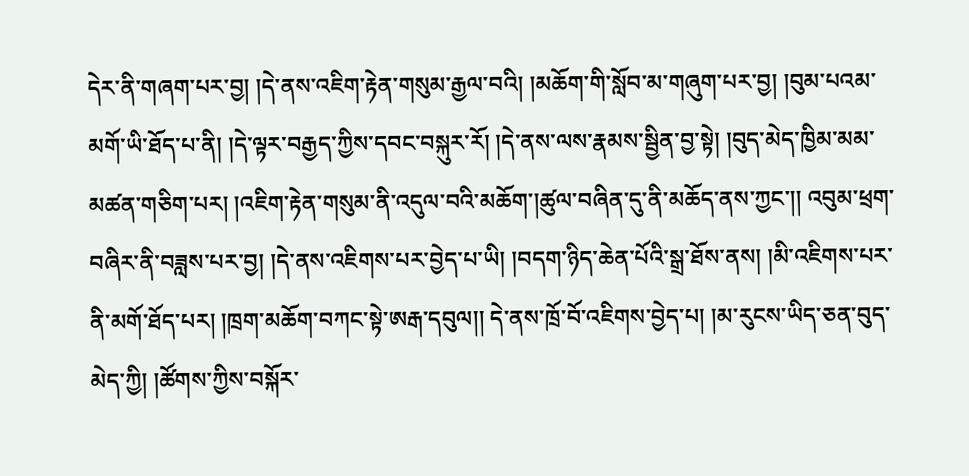དེར་ནི་གཞག་པར་བྱ། །དེ་ནས་འཇིག་རྟེན་གསུམ་རྒྱལ་བའི། །མཆོག་གི་སློབ་མ་གཞུག་པར་བྱ། །བུམ་པའམ་མགོ་ཡི་ཐོད་པ་ནི། །དེ་ལྟར་བརྒྱད་ཀྱིས་དབང་བསྐུར་རོ། །དེ་ནས་ལས་རྣམས་སྦྱིན་བྱ་སྟེ། །བུད་མེད་ཁྱིམ་མམ་མཚན་གཅིག་པར། །འཇིག་རྟེན་གསུམ་ནི་འདུལ་བའི་མཆོག་།ཚུལ་བཞིན་དུ་ནི་མཆོད་ནས་ཀྱང་།། འབུམ་ཕྲག་བཞིར་ནི་བཟླས་པར་བྱ། །དེ་ནས་འཇིགས་པར་བྱེད་པ་ཡི། །བདག་ཉིད་ཆེན་པོའི་སྒྲ་ཐོས་ནས། །མི་འཇིགས་པར་ནི་མགོ་ཐོད་པར། །ཁྲག་མཆོག་བཀང་སྟེ་ཨརྒ་དབུལ།། དེ་ནས་ཁྲོ་བོ་འཇིགས་བྱེད་པ། །མ་རུངས་ཡིད་ཅན་བུད་མེད་ཀྱི། །ཚོགས་ཀྱིས་བསྐོར་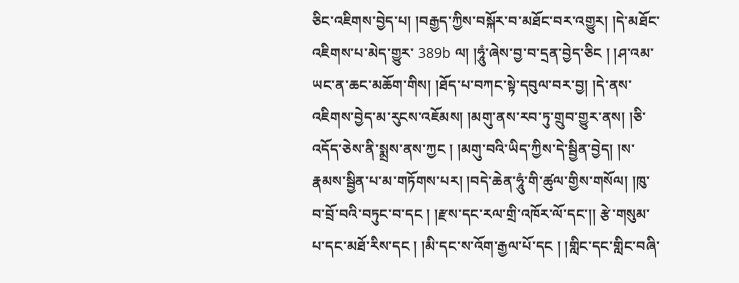ཅིང་འཇིགས་བྱེད་པ། །བརྒྱད་ཀྱིས་བསྐོར་བ་མཐོང་བར་འགྱུར། །དེ་མཐོང་འཇིགས་པ་མེད་གྱུར་ 389b ལ། །ཧཱུཾ་ཞེས་བྱ་བ་དྲན་བྱེད་ཅིང ། །ཤ་འམ་ཡང་ན་ཆང་མཆོག་གིས། །ཐོད་པ་བཀང་སྟེ་དབུལ་བར་བྱ། །དེ་ནས་འཇིགས་བྱེད་མ་རུངས་འཇོམས། །མགུ་ནས་རབ་ཏུ་གྲུབ་གྱུར་ནས། །ཅི་འདོད་ཅེས་ནི་སྨྲས་ནས་ཀྱང ། །མགུ་བའི་ཡིད་ཀྱིས་དེ་སྦྱིན་བྱེད། །ས་རྣམས་སྦྱིན་པ་མ་གཏོགས་པར། །བདེ་ཆེན་ཧཱུཾ་གི་ཚུལ་གྱིས་གསོལ། །ཁུ་བ་བྲོ་བའི་བཏུང་བ་དང ། །རྫས་དང་རལ་གྲི་འཁོར་ལོ་དང་།། རྩེ་གསུམ་པ་དང་མཐོ་རིས་དང ། །མི་དང་ས་འོག་རྒྱལ་པོ་དང ། །གླིང་དང་གླིང་བཞི་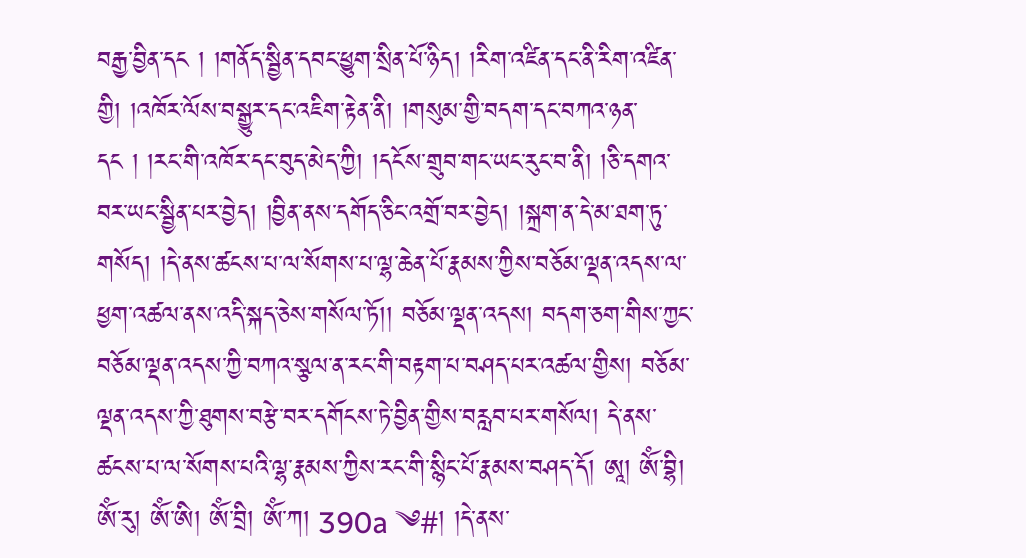བརྒྱ་བྱིན་དང ། །གནོད་སྦྱིན་དབང་ཕྱུག་སྲིན་པོ་ཉིད། །རིག་འཛིན་དང་ནི་རིག་འཛིན་གྱི། །འཁོར་ལོས་བསྒྱུར་དང་འཇིག་རྟེན་ནི། །གསུམ་གྱི་བདག་དང་བཀའ་ཉན་དང ། །རང་གི་འཁོར་དང་བུད་མེད་ཀྱི། །དངོས་གྲུབ་གང་ཡང་རུང་བ་ནི། །ཅི་དགའ་བར་ཡང་སྦྱིན་པར་བྱེད། །བྱིན་ནས་དགོད་ཅིང་འགྲོ་བར་བྱེད། །སྐྲག་ན་དེ་མ་ཐག་ཏུ་གསོད། །དེ་ནས་ཚངས་པ་ལ་སོགས་པ་ལྷ་ཆེན་པོ་རྣམས་ཀྱིས་བཅོམ་ལྡན་འདས་ལ་ཕྱག་འཚལ་ནས་འདི་སྐད་ཅེས་གསོལ་ཏོ།། བཅོམ་ལྡན་འདས། བདག་ཅག་གིས་ཀྱང་བཅོམ་ལྡན་འདས་ཀྱི་བཀའ་སྩལ་ན་རང་གི་བརྟག་པ་བཤད་པར་འཚལ་གྱིས། བཅོམ་ལྡན་འདས་ཀྱི་ཐུགས་བརྩེ་བར་དགོངས་ཏེ་བྱིན་གྱིས་བརླབ་པར་གསོལ། དེ་ནས་ཚངས་པ་ལ་སོགས་པའི་ལྷ་རྣམས་ཀྱིས་རང་གི་སྙིང་པོ་རྣམས་བཤད་དོ། ཨཱ། ཨོཾ་བྷི། ཨོཾ་རུ། ཨོཾ་ཨི། ཨོཾ་བྲི། ཨོཾ་ཀ། 390a ༄#། །དེ་ནས་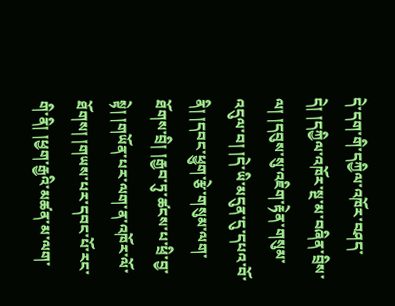དེ་དག་གི་དཀྱིལ་འཁོར་བཤད་དེ། །དཀྱིལ་འཁོར་སྔ་མ་བཞིན་བྲིས་ལ། །དབུས་སུ་འཇིག་རྟེན་གསུམ་འདུལ་བ། །དེ་ཡི་མདུན་དུ་དཔའ་བོ་ནི། །དབང་ཕྱུག་རྩེ་གསུམ་ལག་ཐོགས་བྲི། །རྒྱབ་ཏུ་ཚངས་པ་ཕྲི་བྱ་སྟེ། །གཡོན་པར་ལག་ན་འཁོར་ལོ་ཐོགས། །གཡས་པར་དབང་པོ་རང་གི་ནི། །ཕྱག་རྒྱའི་མཚན་མ་ལག་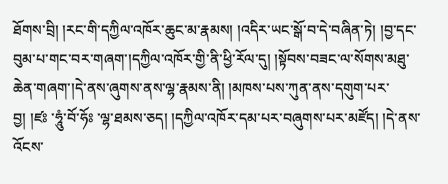ཐོགས་བྲི། །རང་གི་དཀྱིལ་འཁོར་ཆུང་མ་རྣམས། །འདིར་ཡང་སྒོ་བ་དེ་བཞིན་ཏེ། །བྱ་དང་བུམ་པ་གང་བར་གཞག་།དཀྱིལ་འཁོར་གྱི་ནི་ཕྱི་རོལ་དུ། །སྟོབས་བཟང་ལ་སོགས་མཐུ་ཆེན་གཞག་།དེ་ནས་ཞུགས་ནས་ལྷ་རྣམས་ནི། །མཁས་པས་ཀུན་ནས་དགུག་པར་བྱ། །ཛཿ ་ཧཱུཾ་བོ་ཧོཿ ་ལྷ་ཐམས་ཅད། །དཀྱིལ་འཁོར་དམ་པར་བཞུགས་པར་མཛོད། །དེ་ནས་འོངས་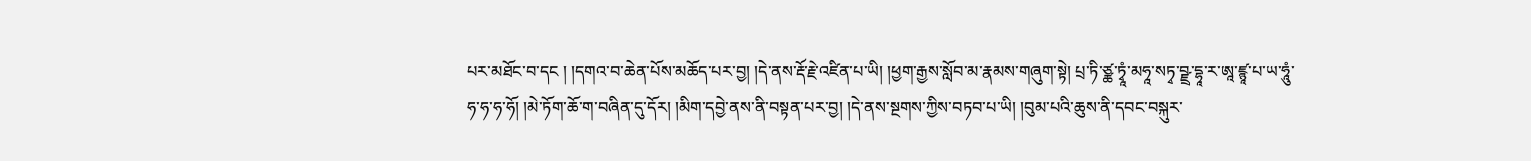པར་མཐོང་བ་དང ། །དགའ་བ་ཆེན་པོས་མཆོད་པར་བྱ། །དེ་ནས་རྡོ་རྗེ་འཛིན་པ་ཡི། །ཕྱག་རྒྱས་སློབ་མ་རྣམས་གཞུག་སྟེ། པྲ་ཏི་ཙྪ་ཏྭཱཾ་མཧཱ་སཏྭ་བྫྲ་དྷཱ་ར་ཨཱ་ཛྙཱ་པ་ཡ་ཧཱུཾ་ཧ་ཧ་ཧ་ཧོ། །མེ་ཏོག་ཆོ་ག་བཞིན་དུ་དོར། །མིག་དབྱེ་ནས་ནི་བསྟན་པར་བྱ། །དེ་ནས་སྔགས་ཀྱིས་བཏབ་པ་ཡི། །བུམ་པའི་ཆུས་ནི་དབང་བསྐུར་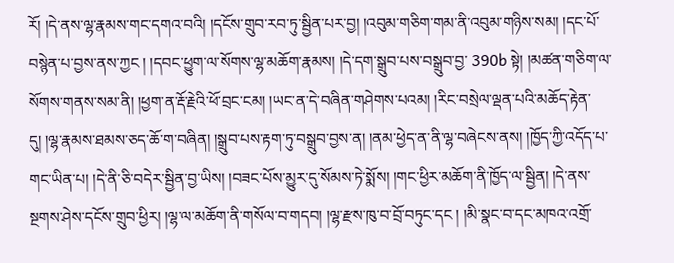རོ། །དེ་ནས་ལྷ་རྣམས་གང་དགའ་བའི། །དངོས་གྲུབ་རབ་ཏུ་སྦྱིན་པར་བྱ། །འབུམ་གཅིག་གམ་ནི་འབུམ་གཉིས་སམ། །དང་པོ་བསྙེན་པ་བྱས་ནས་ཀྱང ། །དབང་ཕྱུག་ལ་སོགས་ལྷ་མཆོག་རྣམས། །དེ་དག་སྒྲུབ་པས་བསྒྲུབ་བྱ་ 390b སྟེ། །མཚན་གཅིག་ལ་སོགས་གནས་སམ་ནི། །ཕྱག་ན་རྡོ་རྗེའི་ཕོ་བྲང་ངམ། །ཡང་ན་དེ་བཞིན་གཤེགས་པའམ། །རིང་བསྲེལ་ལྡན་པའི་མཆོད་རྟེན་དུ། །ལྷ་རྣམས་ཐམས་ཅད་ཆོ་ག་བཞིན། །སྒྲུབ་པས་རྟག་ཏུ་བསྒྲུབ་བྱས་ན། །ནམ་ཕྱེད་ན་ནི་ལྷ་བཞེངས་ནས། །ཁྱོད་ཀྱི་འདོད་པ་གང་ཡིན་པ། །དེ་ནི་ཅི་བདེར་སྦྱིན་བྱ་ཡིས། །བཟང་པོས་མྱུར་དུ་སོམས་ཏེ་སྨོས། །གང་ཕྱིར་མཆོག་ནི་ཁྱོད་ལ་སྦྱིན། །དེ་ནས་སྔགས་ཤེས་དངོས་གྲུབ་ཕྱིར། །ལྷ་ལ་མཆོག་ནི་གསོལ་བ་གདབ། །ལྷ་རྫས་ཁུ་བ་བྲོ་བཏུང་དང ། །མི་སྣང་བ་དང་མཁའ་འགྲོ་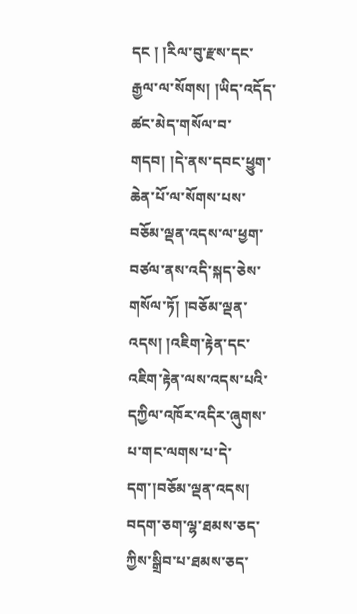དང ། །རིལ་བུ་རྫས་དང་རྒྱལ་ལ་སོགས། །ཡིད་འདོད་ཚང་མེད་གསོལ་བ་གདབ། །དེ་ནས་དབང་ཕྱུག་ཆེན་པོ་ལ་སོགས་པས་བཅོམ་ལྡན་འདས་ལ་ཕྱག་བཙལ་ནས་འདི་སྐད་ཅེས་གསོལ་ཏོ། །བཅོམ་ལྡན་འདས། །འཇིག་རྟེན་དང་འཇིག་རྟེན་ལས་འདས་པའི་དཀྱིལ་འཁོར་འདིར་ཞུགས་པ་གང་ལགས་པ་དེ་དག་།བཅོམ་ལྡན་འདས། བདག་ཅག་ལྷ་ཐམས་ཅད་ཀྱིས་སྒྲིབ་པ་ཐམས་ཅད་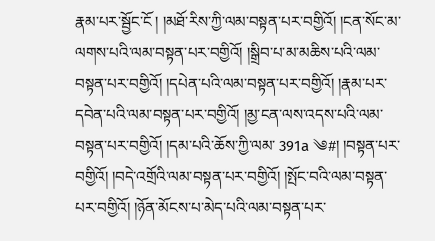རྣམ་པར་སྦྱོང་ངོ ། །མཐོ་རིས་ཀྱི་ལམ་བསྟན་པར་བགྱིའོ། །ངན་སོང་མ་ལགས་པའི་ལམ་བསྟན་པར་བགྱིའོ། །སྒྲིབ་པ་མ་མཆིས་པའི་ལམ་བསྟན་པར་བགྱིའོ། །དཔེན་པའི་ལམ་བསྟན་པར་བགྱིའོ། །རྣམ་པར་དབེན་པའི་ལམ་བསྟན་པར་བགྱིའོ། །མྱ་ངན་ལས་འདས་པའི་ལམ་བསྟན་པར་བགྱིའོ། །དམ་པའི་ཆོས་ཀྱི་ལམ་ 391a ༄#། །བསྟན་པར་བགྱིའོ། །བདེ་འགྲོའི་ལམ་བསྟན་པར་བགྱིའོ། །སྤོང་བའི་ལམ་བསྟན་པར་བགྱིའོ། །ཉོན་མོངས་པ་མེད་པའི་ལམ་བསྟན་པར་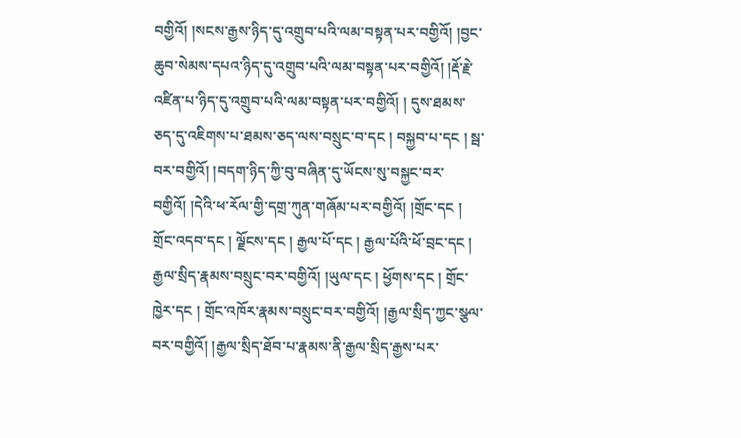བགྱིའོ། །སངས་རྒྱས་ཉིད་དུ་འགྲུབ་པའི་ལམ་བསྟན་པར་བགྱིའོ། །བྱང་ཆུབ་སེམས་དཔའ་ཉིད་དུ་འགྲུབ་པའི་ལམ་བསྟན་པར་བགྱིའོ། །རྡོ་རྗེ་འཛིན་པ་ཉིད་དུ་འགྲུབ་པའི་ལམ་བསྟན་པར་བགྱིའོ། ། དུས་ཐམས་ཅད་དུ་འཇིགས་པ་ཐམས་ཅད་ལས་བསྲུང་བ་དང ། བསྐྱབ་པ་དང ། སྦ་བར་བགྱིའོ། །བདག་ཉིད་ཀྱི་བུ་བཞིན་དུ་ཡོངས་སུ་བསྐྱང་བར་བགྱིའོ། །དེའི་ཕ་རོལ་གྱི་དགྲ་ཀུན་གཞོམ་པར་བགྱིའོ། །གྲོང་དང ། གྲོང་འདབ་དང ། ལྗོངས་དང ། རྒྱལ་པོ་དང ། རྒྱལ་པོའི་ཕོ་བྲང་དང ། རྒྱལ་སྲིད་རྣམས་བསྲུང་བར་བགྱིའོ། །ཡུལ་དང ། ཕྱོགས་དང ། གྲོང་ཁྱེར་དང ། གྲོང་འཁོར་རྣམས་བསྲུང་བར་བགྱིའོ། །རྒྱལ་སྲིད་ཀྱང་སྩལ་བར་བགྱིའོ། །རྒྱལ་སྲིད་ཐོབ་པ་རྣམས་ནི་རྒྱལ་སྲིད་རྒྱས་པར་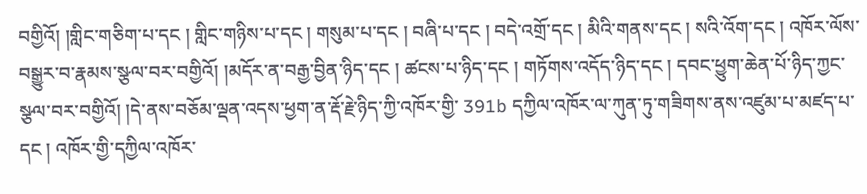བགྱིའོ། །གླིང་གཅིག་པ་དང ། གླིང་གཉིས་པ་དང ། གསུམ་པ་དང ། བཞི་པ་དང ། བདེ་འགྲོ་དང ། མིའི་གནས་དང ། སའི་འོག་དང ། འཁོར་ལོས་བསྒྱུར་བ་རྣམས་སྩལ་བར་བགྱིའོ། །མདོར་ན་བརྒྱ་བྱིན་ཉིད་དང ། ཚངས་པ་ཉིད་དང ། གཏོགས་འདོད་ཉིད་དང ། དབང་ཕྱུག་ཆེན་པོ་ཉིད་ཀྱང་སྩལ་བར་བགྱིའོ། །དེ་ནས་བཅོམ་ལྡན་འདས་ཕྱག་ན་རྡོ་རྗེ་ཉིད་ཀྱི་འཁོར་གྱི་ 391b དཀྱིལ་འཁོར་ལ་ཀུན་ཏུ་གཟིགས་ནས་འཛུམ་པ་མཛད་པ་དང ། འཁོར་གྱི་དཀྱིལ་འཁོར་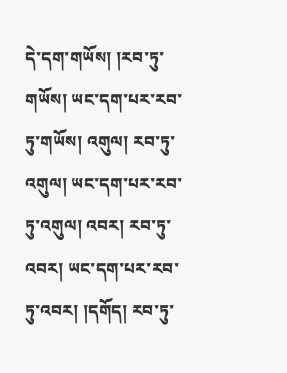དེ་དག་གཡོས། །རབ་ཏུ་གཡོས། ཡང་དག་པར་རབ་ཏུ་གཡོས། འགུལ། རབ་ཏུ་འགུལ། ཡང་དག་པར་རབ་ཏུ་འགུལ། འབར། རབ་ཏུ་འབར། ཡང་དག་པར་རབ་ཏུ་འབར། །དགོད། རབ་ཏུ་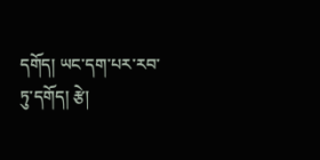དགོད། ཡང་དག་པར་རབ་ཏུ་དགོད། རྩེ།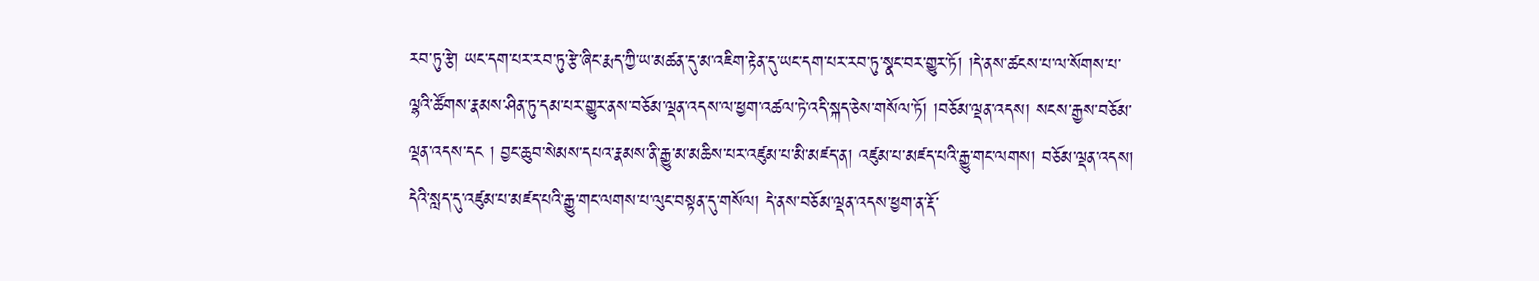རབ་ཏུ་རྩེ། ཡང་དག་པར་རབ་ཏུ་རྩེ་ཞིང་རྨད་ཀྱི་ཡ་མཚན་དུ་མ་འཇིག་རྟེན་དུ་ཡང་དག་པར་རབ་ཏུ་སྣང་བར་གྱུར་ཏོ། །དེ་ནས་ཚངས་པ་ལ་སོགས་པ་ལྷའི་ཚོགས་རྣམས་ཤིན་ཏུ་དམ་པར་གྱུར་ནས་བཅོམ་ལྡན་འདས་ལ་ཕྱག་འཚལ་ཏེ་འདི་སྐད་ཅེས་གསོལ་ཏོ། །བཅོམ་ལྡན་འདས། སངས་རྒྱས་བཅོམ་ལྡན་འདས་དང ། བྱང་ཆུབ་སེམས་དཔའ་རྣམས་ནི་རྒྱུ་མ་མཆིས་པར་འཛུམ་པ་མི་མཛད་ན། འཛུམ་པ་མཛད་པའི་རྒྱུ་གང་ལགས། བཅོམ་ལྡན་འདས། དེའི་སླད་དུ་འཛུམ་པ་མཛད་པའི་རྒྱུ་གང་ལགས་པ་ལུང་བསྟན་དུ་གསོལ། དེ་ནས་བཅོམ་ལྡན་འདས་ཕྱག་ན་རྡོ་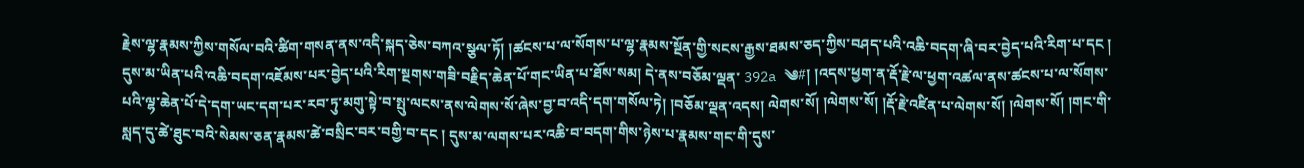རྗེས་ལྷ་རྣམས་ཀྱིས་གསོལ་བའི་ཚིག་གསན་ནས་འདི་སྐད་ཅེས་བཀའ་སྩལ་ཏོ། །ཚངས་པ་ལ་སོགས་པ་ལྷ་རྣམས་སྔོན་གྱི་སངས་རྒྱས་ཐམས་ཅད་ཀྱིས་བཤད་པའི་འཆི་བདག་ཞི་བར་བྱེད་པའི་རིག་པ་དང ། དུས་མ་ཡིན་པའི་འཆི་བདག་འཇོམས་པར་བྱེད་པའི་རིག་སྔགས་གཟི་བརྗིད་ཆེན་པོ་གང་ཡིན་པ་ཐོས་སམ། དེ་ནས་བཅོམ་ལྡན་ 392a ༄#། །འདས་ཕྱག་ན་རྡོ་རྗེ་ལ་ཕྱག་འཚལ་ནས་ཚངས་པ་ལ་སོགས་པའི་ལྷ་ཆེན་པོ་དེ་དག་ཡང་དག་པར་རབ་ཏུ་མགུ་སྟེ་བ་སྤུ་ལངས་ནས་ལེགས་སོ་ཞེས་བྱ་བ་འདི་དག་གསོལ་ཏེ། །བཅོམ་ལྡན་འདས། ལེགས་སོ། །ལེགས་སོ། །རྡོ་རྗེ་འཛིན་པ་ལེགས་སོ། །ལེགས་སོ། །གང་གི་སླད་དུ་ཚེ་ཐུང་བའི་སེམས་ཅན་རྣམས་ཚེ་བསྲིང་བར་བགྱི་བ་དང ། དུས་མ་ལགས་པར་འཆི་བ་བདག་གིས་ཉེས་པ་རྣམས་གང་གི་དུས་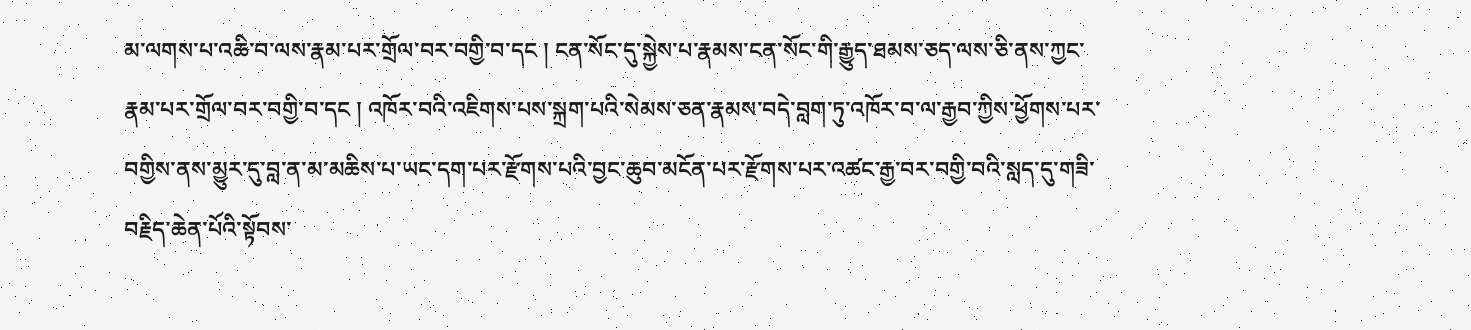མ་ལགས་པ་འཆི་བ་ལས་རྣམ་པར་གྲོལ་བར་བགྱི་བ་དང ། ངན་སོང་དུ་སྐྱེས་པ་རྣམས་ངན་སོང་གི་རྒྱུད་ཐམས་ཅད་ལས་ཅི་ནས་ཀྱང་རྣམ་པར་གྲོལ་བར་བགྱི་བ་དང ། འཁོར་བའི་འཇིགས་པས་སྐྲག་པའི་སེམས་ཅན་རྣམས་བདེ་བླག་ཏུ་འཁོར་བ་ལ་རྒྱབ་ཀྱིས་ཕྱོགས་པར་བགྱིས་ནས་མྱུར་དུ་བླ་ན་མ་མཆིས་པ་ཡང་དག་པར་རྫོགས་པའི་བྱང་ཆུབ་མངོན་པར་རྫོགས་པར་འཚང་རྒྱ་བར་བགྱི་བའི་སླད་དུ་གཟི་བརྗིད་ཆེན་པོའི་སྟོབས་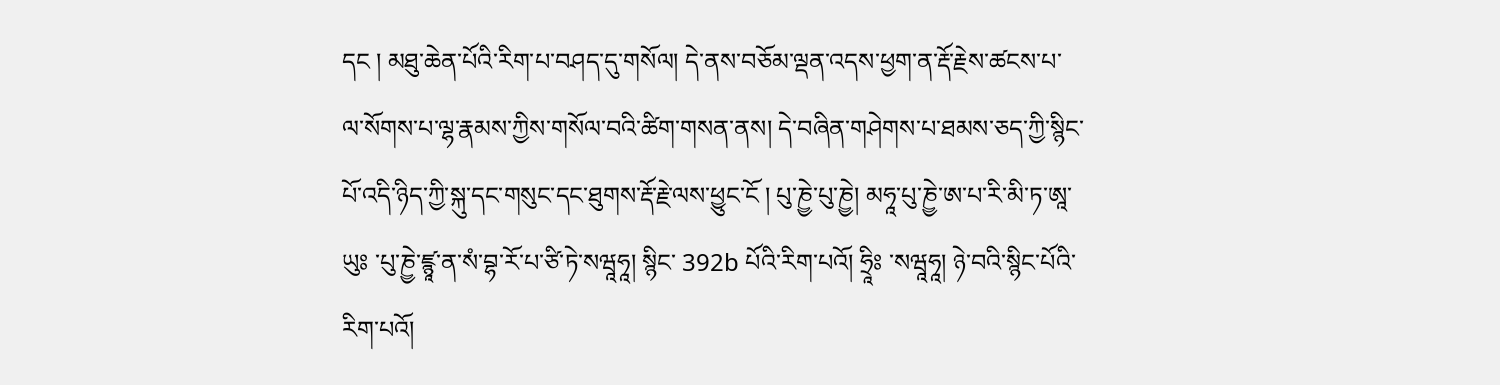དང ། མཐུ་ཆེན་པོའི་རིག་པ་བཤད་དུ་གསོལ། དེ་ནས་བཅོམ་ལྡན་འདས་ཕྱག་ན་རྡོ་རྗེས་ཚངས་པ་ལ་སོགས་པ་ལྷ་རྣམས་ཀྱིས་གསོལ་བའི་ཚིག་གསན་ནས། དེ་བཞིན་གཤེགས་པ་ཐམས་ཅད་ཀྱི་སྙིང་པོ་འདི་ཉིད་ཀྱི་སྐུ་དང་གསུང་དང་ཐུགས་རྡོ་རྗེ་ལས་ཕྱུང་ངོ ། པུ་ཎྱེ་པུ་ཎྱེ། མཧཱ་པུ་ཎྱེ་ཨ་པ་རི་མི་ཏ་ཨཱ་ཡུཿ ་པུ་ཎྱེ་ཛྙཱ་ན་སཾ་བྷ་རོ་པ་ཙི་ཏེ་སཝཱཧཱ། སྙིང་ 392b པོའི་རིག་པའོ། ཧྲཱིཿ ་སཝཱཧཱ། ཉེ་བའི་སྙིང་པོའི་རིག་པའོ།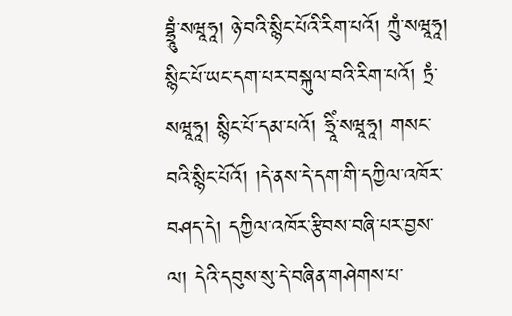བྷྲཱུཾ་སཝཱཧཱ། ཉེ་བའི་སྙིང་པོའི་རིག་པའོ། ཀྲུཾ་སཝཱཧཱ། སྙིང་པོ་ཡང་དག་པར་བསྐུལ་བའི་རིག་པའོ། ཏྲཾ་སཝཱཧཱ། སྙིང་པོ་དམ་པའོ། ཧྲཱིཾ་སཝཱཧཱ། གསང་བའི་སྙིང་པོའོ། །དེ་ནས་དེ་དག་གི་དཀྱིལ་འཁོར་བཤད་དེ། དཀྱིལ་འཁོར་རྩིབས་བཞི་པར་བྱས་ལ། དེའི་དབུས་སུ་དེ་བཞིན་གཤེགས་པ་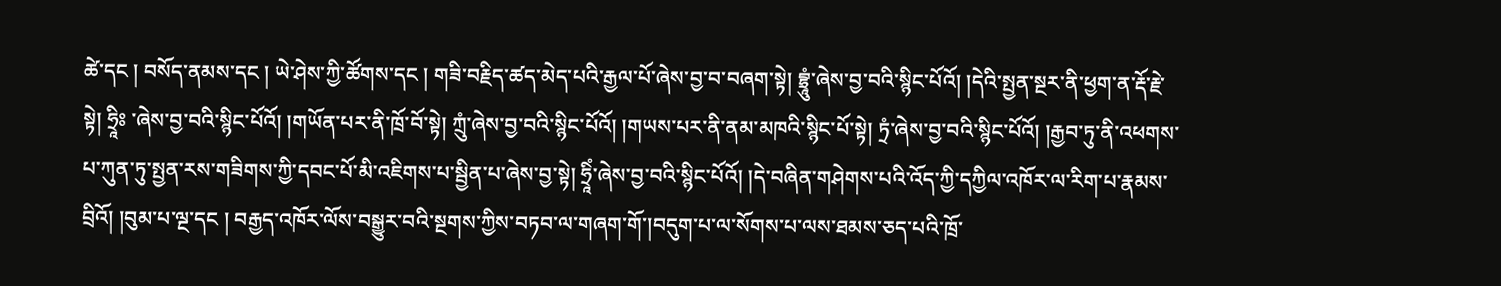ཚེ་དང ། བསོད་ནམས་དང ། ཡེ་ཤེས་ཀྱི་ཚོགས་དང ། གཟི་བརྗིད་ཚད་མེད་པའི་རྒྱལ་པོ་ཞེས་བྱ་བ་བཞག་སྟེ། བྷྲཱུཾ་ཞེས་བྱ་བའི་སྙིང་པོའོ། །དེའི་སྤྱན་སྔར་ནི་ཕྱག་ན་རྡོ་རྗེ་སྟེ། ཧྲཱིཿ ་ཞེས་བྱ་བའི་སྙིང་པོའོ། །གཡོན་པར་ནི་ཁྲོ་བོ་སྟེ། ཀྲུཾ་ཞེས་བྱ་བའི་སྙིང་པོའོ། །གཡས་པར་ནི་ནམ་མཁའི་སྙིང་པོ་སྟེ། ཏྲཾ་ཞེས་བྱ་བའི་སྙིང་པོའོ། །རྒྱབ་ཏུ་ནི་འཕགས་པ་ཀུན་ཏུ་སྤྱན་རས་གཟིགས་ཀྱི་དབང་པོ་མི་འཇིགས་པ་སྦྱིན་པ་ཞེས་བྱ་སྟེ། ཧྲཱིཾ་ཞེས་བྱ་བའི་སྙིང་པོའོ། །དེ་བཞིན་གཤེགས་པའི་འོད་ཀྱི་དཀྱིལ་འཁོར་ལ་རིག་པ་རྣམས་བྲིའོ། །བུམ་པ་ལྔ་དང ། བརྒྱད་འཁོར་ལོས་བསྒྱུར་བའི་སྔགས་ཀྱིས་བཏབ་ལ་གཞག་གོ་།བདུག་པ་ལ་སོགས་པ་ལས་ཐམས་ཅད་པའི་ཁྲོ་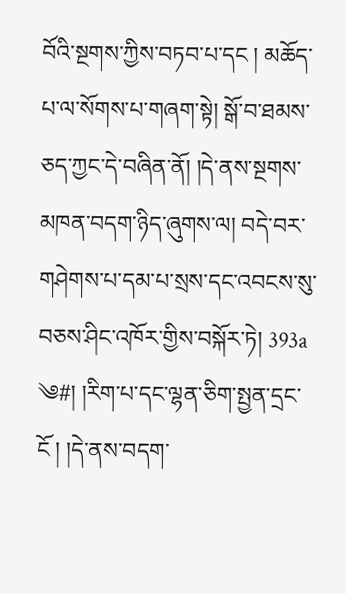བོའི་སྔགས་ཀྱིས་བཏབ་པ་དང ། མཆོད་པ་ལ་སོགས་པ་གཞག་སྟེ། སྒོ་བ་ཐམས་ཅད་ཀྱང་དེ་བཞིན་ནོ། །དེ་ནས་སྔགས་མཁན་བདག་ཉིད་ཞུགས་ལ། བདེ་བར་གཤེགས་པ་དམ་པ་སྲས་དང་འབངས་སུ་བཅས་ཤིང་འཁོར་གྱིས་བསྐོར་ཏེ། 393a ༄#། །རིག་པ་དང་ལྷན་ཅིག་སྤྱན་དྲང་ངོ ། །དེ་ནས་བདག་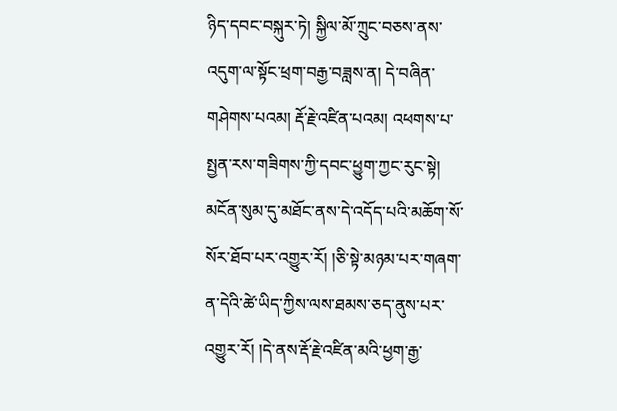ཉིད་དབང་བསྐུར་ཏེ། སྐྱིལ་མོ་ཀྲུང་བཅས་ནས་འདུག་ལ་སྟོང་ཕྲག་བརྒྱ་བཟླས་ན། དེ་བཞིན་གཤེགས་པའམ། རྡོ་རྗེ་འཛིན་པའམ། འཕགས་པ་སྤྱན་རས་གཟིགས་ཀྱི་དབང་ཕྱུག་ཀྱང་རུང་སྟེ། མངོན་སུམ་དུ་མཐོང་ནས་དེ་འདོད་པའི་མཆོག་སོ་སོར་ཐོབ་པར་འགྱུར་རོ། །ཅི་སྟེ་མཉམ་པར་གཞག་ན་དེའི་ཚེ་ཡིད་ཀྱིས་ལས་ཐམས་ཅད་ནུས་པར་འགྱུར་རོ། །དེ་ནས་རྡོ་རྗེ་འཛིན་མའི་ཕྱག་རྒྱ་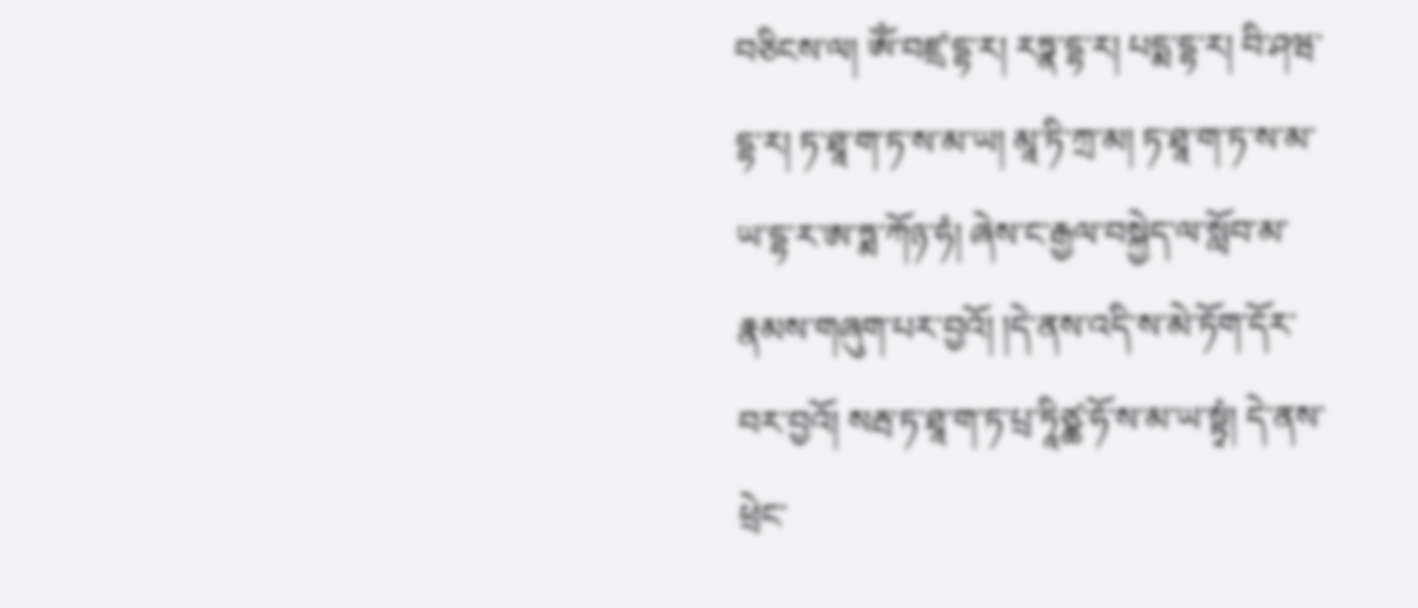བཅིངས་ལ། ཨོཾ་བཛྲ་དྷ་ར། རཏྣ་དྷ་ར། པདྨ་དྷ་ར། བི་ཤཝ་དྷ་ར། ཏ་ཐཱ་ག་ཏ་ས་མ་ཡ། མཱ་ཏི་ཀྲ་མ། ཏ་ཐཱ་ག་ཏ་ས་མ་ཡ་དྷ་ར་ཨ་ཏྨ་ཀོཉ་ཧཾ། ཞེས་ང་རྒྱལ་བསྐྱེད་ལ་སློབ་མ་རྣམས་གཞུག་པར་བྱའོ། །དེ་ནས་འདི་ས་མེ་ཏོག་དོར་བར་བྱའོ། སརྦ་ཏ་ཐཱ་ག་ཏ་པྲ་ཏཱིཙྪ་ཧོ་ས་མ་ཡ་སྟྭཾ། དེ་ནས་ཕྲེང་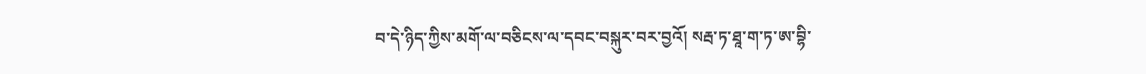བ་དེ་ཉིད་ཀྱིས་མགོ་ལ་བཅིངས་ལ་དབང་བསྐུར་བར་བྱའོ། སརྦ་ཏ་ཐཱ་ག་ཏ་ཨ་བྷི་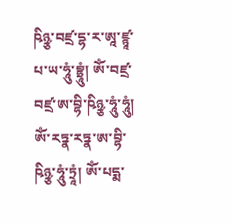ཥིཉྩ་བཛྲ་དྷ་ར་ཨཱ་ཛྙཱ་པ་ཡ་ཧཱུཾ་བྷྲཱུཾ། ཨོཾ་བཛྲ་བཛྲ་ཨ་བྷི་ཥིཉྩ་ཧཱུཾ་ཧཱུཾ། ཨོཾ་རཏྣ་རཏྣ་ཨ་བྷི་ཥིཉྩ་ཧཱུཾ་ཏྲཱཾ། ཨོཾ་པདྨ་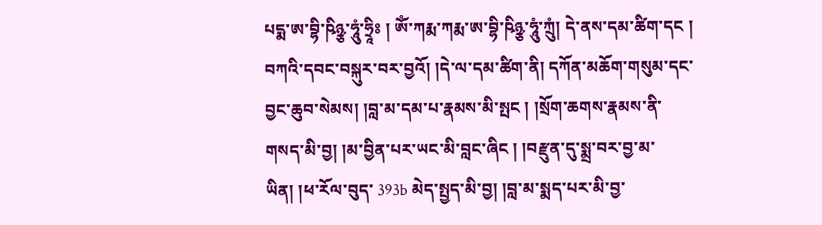པདྨ་ཨ་བྷི་ཥིཉྩ་ཧཱུཾ་ཧྲཱིཿ ། ཨོཾ་ཀརྨ་ཀརྨ་ཨ་བྷི་ཥིཉྩ་ཧཱུཾ་ཀྲུཾ། དེ་ནས་དམ་ཚིག་དང ། བཀའི་དབང་བསྐུར་བར་བྱའོ། །དེ་ལ་དམ་ཚིག་ནི། དཀོན་མཆོག་གསུམ་དང་བྱང་ཆུབ་སེམས། །བླ་མ་དམ་པ་རྣམས་མི་སྤང ། །སྲོག་ཆགས་རྣམས་ནི་གསད་མི་བྱ། །མ་བྱིན་པར་ཡང་མི་བླང་ཞིང ། །བརྫུན་དུ་སྨྲ་བར་བྱ་མ་ཡིན། །ཕ་རོལ་བུད་ 393b མེད་སྤྱད་མི་བྱ། །བླ་མ་སྨད་པར་མི་བྱ་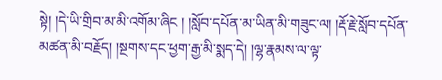སྟེ། །དེ་ཡི་གྲིབ་མ་མི་འགོམ་ཞིང ། །སློབ་དཔོན་མ་ཡིན་མི་གཟུང་ལ། །རྡོ་རྗེ་སློབ་དཔོན་མཚན་མི་བརྗོད། །སྔགས་དང་ཕྱག་རྒྱ་མི་སྨད་དེ། །ལྷ་རྣམས་ལ་ལྟ་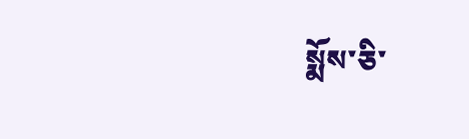སྨོས་ཅི་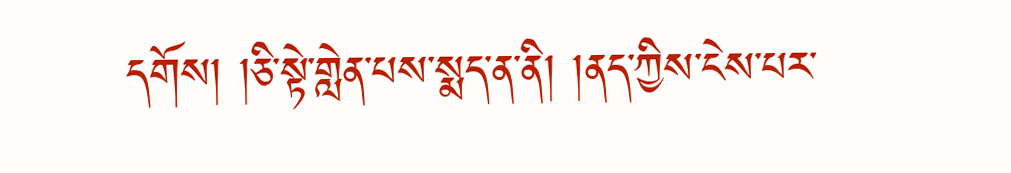དགོས། །ཅི་སྟེ་གླེན་པས་སྨད་ན་ནི། །ནད་ཀྱིས་ངེས་པར་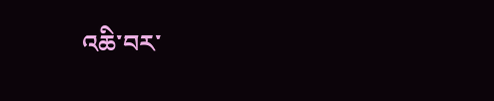འཆི་བར་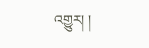འགྱུར། །